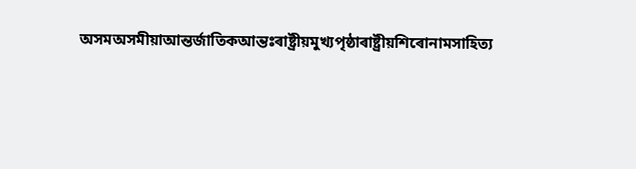অসমঅসমীয়াআন্তর্জাতিকআন্তঃৰাষ্ট্ৰীয়মুখ্যপৃষ্ঠাৰাষ্ট্ৰীয়শিৰোনামসাহিত্য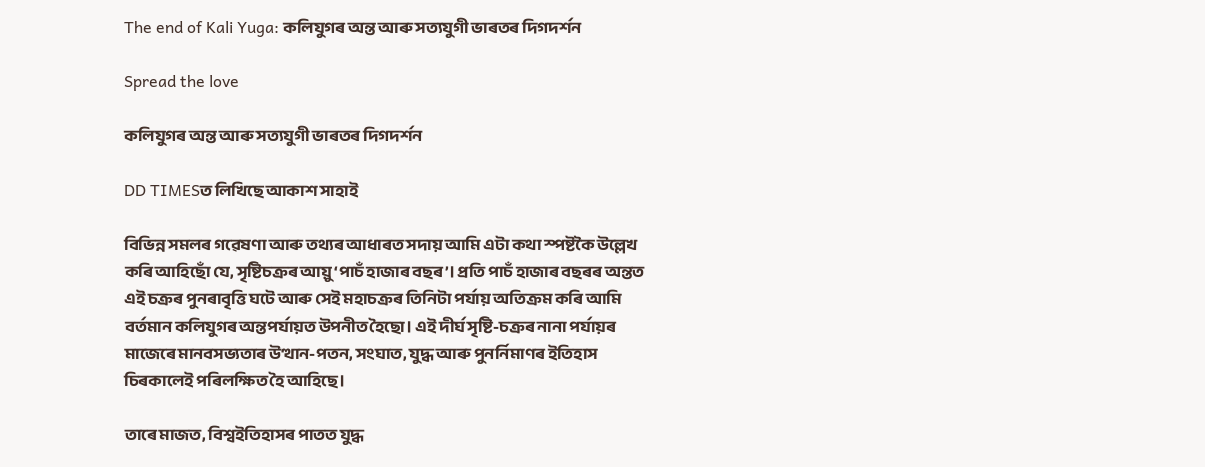The end of Kali Yuga: কলিযুগৰ অন্ত আৰু সত্যযুগী ভাৰতৰ দিগদৰ্শন

Spread the love

কলিযুগৰ অন্ত আৰু সত্যযুগী ভাৰতৰ দিগদৰ্শন

DD TIMESত লিখিছে আকাশ সাহাই

বিভিন্ন সমলৰ গৱেষণা আৰু তথ্যৰ আধাৰত সদায় আমি এটা কথা স্পষ্টকৈ উল্লেখ কৰি আহিছোঁ যে, সৃষ্টিচক্ৰৰ আয়ু ‘পাচঁ হাজাৰ বছৰ’। প্ৰতি পাচঁ হাজাৰ বছৰৰ অন্তত এই চক্ৰৰ পুনৰাবৃত্তি ঘটে আৰু সেই মহাচক্ৰৰ তিনিটা পৰ্যায় অতিক্ৰম কৰি আমি বৰ্তমান কলিযুগৰ অন্তপর্যায়ত উপনীত হৈছো। এই দীৰ্ঘ সৃষ্টি-চক্ৰৰ নানা পৰ্যায়ৰ মাজেৰে মানবসভ্যতাৰ উত্থান-পতন, সংঘাত, যুদ্ধ আৰু পুনৰ্নিমাণৰ ইতিহাস চিৰকালেই পৰিলক্ষিত হৈ আহিছে।

তাৰে মাজত, বিশ্বইতিহাসৰ পাতত যুদ্ধ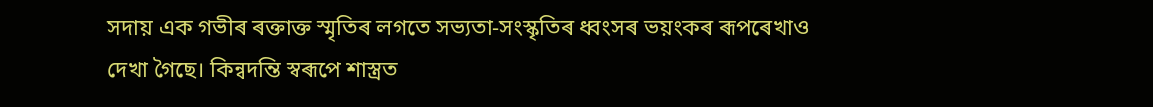সদায় এক গভীৰ ৰক্তাক্ত স্মৃতিৰ লগতে সভ্যতা-সংস্কৃতিৰ ধ্বংসৰ ভয়ংকৰ ৰূপৰেখাও দেখা গৈছে। কিন্বদন্তি স্বৰূপে শাস্ত্ৰত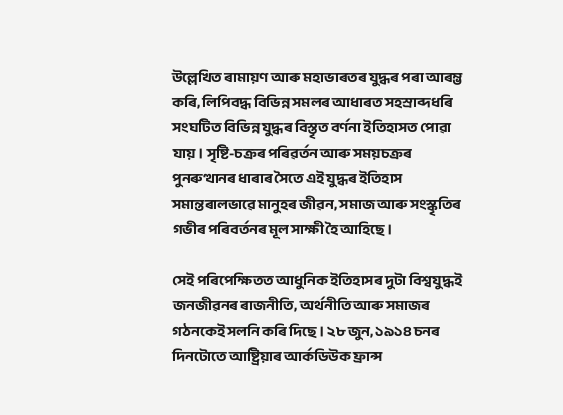উল্লেখিত ৰামায়ণ আৰু মহাভাৰতৰ যুদ্ধৰ পৰা আৰম্ভ কৰি, লিপিবদ্ধ বিভিন্ন সমলৰ আধাৰত সহস্ৰাব্দধৰি সংঘটিত বিভিন্ন যুদ্ধৰ বিস্তৃত বৰ্ণনা ইতিহাসত পোৱা যায়। সৃষ্টি-চক্ৰৰ পৰিৱর্তন আৰু সময়চক্ৰৰ পুনৰুত্থানৰ ধাৰাৰ সৈতে এই যুদ্ধৰ ইতিহাস সমান্তৰালভাৱে মানুহৰ জীৱন, সমাজ আৰু সংস্কৃতিৰ গভীৰ পৰিবর্তনৰ মূল সাক্ষী হৈ আহিছে।

সেই পৰিপেক্ষিতত আধুনিক ইতিহাসৰ দুটা বিশ্বযুদ্ধই জনজীৱনৰ ৰাজনীতি, অৰ্থনীতি আৰু সমাজৰ গঠনকেই সলনি কৰি দিছে। ২৮ জুন, ১৯১৪ চনৰ দিনটোতে আষ্ট্ৰিয়াৰ আৰ্কডিউক ফ্ৰান্স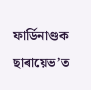ফাৰ্ডিনাণ্ডক ছাৰায়েভ’ত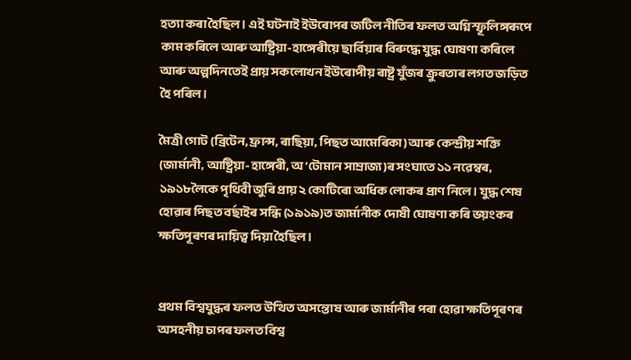হত্যা কৰা হৈছিল। এই ঘটনাই ইউৰোপৰ জটিল নীতিৰ ফলত অগ্নিস্ফূলিঙ্গৰূপে কাম কৰিলে আৰু আষ্ট্ৰিয়া-হাঙ্গেৰীয়ে ছাৰ্বিয়াৰ বিৰুদ্ধে যুদ্ধ ঘোষণা কৰিলে আৰু অল্পদিনতেই প্ৰায় সকলোখন ইউৰোপীয় ৰাষ্ট্ৰ যুঁজৰ ক্ৰুৰতাৰ লগত জড়িত হৈ পৰিল।

মৈত্ৰী গোট (ব্ৰিটেন, ফ্ৰান্স, ৰাছিয়া, পিছত আমেৰিকা) আৰু কেন্দ্ৰীয় শক্তি (জাৰ্মানী, আষ্ট্ৰিয়া-হাঙ্গেৰী, অ’টোমান সাম্ৰাজ্য)ৰ সংঘাতে ১১ নৱেম্বৰ, ১৯১৮লৈকে পৃথিবী জুৰি প্ৰায় ২ কোটিৰো অধিক লোকৰ প্ৰাণ নিলে। যুদ্ধ শেষ হোৱাৰ পিছত বৰ্ছাইৰ সন্ধি (১৯১৯)ত জাৰ্মানীক দোষী ঘোষণা কৰি ভয়ংকৰ ক্ষতিপূৰণৰ দায়িত্ব দিয়া হৈছিল।


প্ৰথম বিশ্বযুদ্ধৰ ফলত উত্থিত অসন্তোষ আৰু জাৰ্মানীৰ পৰা হোৱা ক্ষতিপূৰণৰ অসহনীয় চাপৰ ফলত বিশ্ব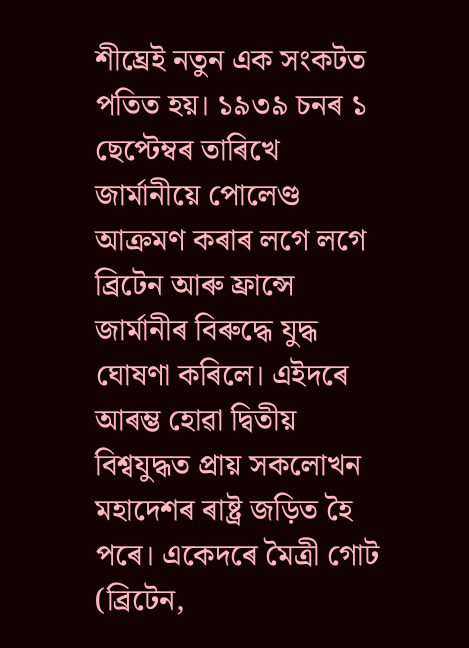শীঘ্ৰেই নতুন এক সংকটত পতিত হয়। ১৯৩৯ চনৰ ১ ছেপ্টেম্বৰ তাৰিখে জাৰ্মানীয়ে পোলেণ্ড আক্রমণ কৰাৰ লগে লগে ব্ৰিটেন আৰু ফ্ৰান্সে জাৰ্মানীৰ বিৰুদ্ধে যুদ্ধ ঘোষণা কৰিলে। এইদৰে আৰম্ভ হোৱা দ্বিতীয় বিশ্বযুদ্ধত প্ৰায় সকলোখন মহাদেশৰ ৰাষ্ট্ৰ জড়িত হৈ পৰে। একেদৰে মৈত্ৰী গোট (ব্ৰিটেন,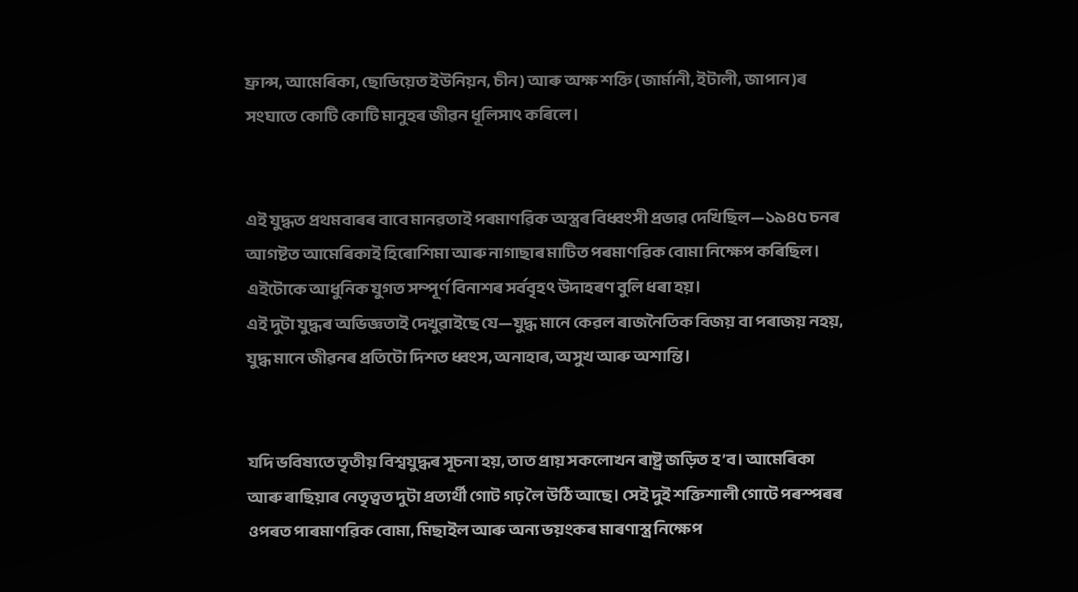ফ্ৰান্স, আমেৰিকা, ছোভিয়েত ইউনিয়ন, চীন) আৰু অক্ষ শক্তি (জাৰ্মানী, ইটালী, জাপান)ৰ সংঘাতে কোটি কোটি মানুহৰ জীৱন ধূলিসাৎ কৰিলে।


এই যুদ্ধত প্ৰথমবাৰৰ বাবে মানৱতাই পৰমাণৱিক অস্ত্ৰৰ বিধ্বংসী প্ৰভাৱ দেখিছিল—১৯৪৫ চনৰ আগষ্টত আমেৰিকাই হিৰোশিমা আৰু নাগাছাৰ মাটিত পৰমাণৱিক বোমা নিক্ষেপ কৰিছিল। এইটোকে আধুনিক যুগত সম্পূৰ্ণ বিনাশৰ সৰ্ববৃহৎ উদাহৰণ বুলি ধৰা হয়।
এই দুটা যুদ্ধৰ অভিজ্ঞতাই দেখুৱাইছে যে—যুদ্ধ মানে কেৱল ৰাজনৈতিক বিজয় বা পৰাজয় নহয়, যুদ্ধ মানে জীৱনৰ প্ৰতিটো দিশত ধ্বংস, অনাহাৰ, অসুখ আৰু অশান্তি।


যদি ভবিষ্যতে তৃতীয় বিশ্বযুদ্ধৰ সূচনা হয়, তাত প্ৰায় সকলোখন ৰাষ্ট্ৰ জড়িত হ’ব। আমেৰিকা আৰু ৰাছিয়াৰ নেতৃত্বত দুটা প্ৰত্যৰ্থী গোট গঢ় লৈ উঠি আছে। সেই দুই শক্তিশালী গোটে পৰস্পৰৰ ওপৰত পাৰমাণৱিক বোমা, মিছাইল আৰু অন্য ভয়ংকৰ মাৰণাস্ত্ৰ নিক্ষেপ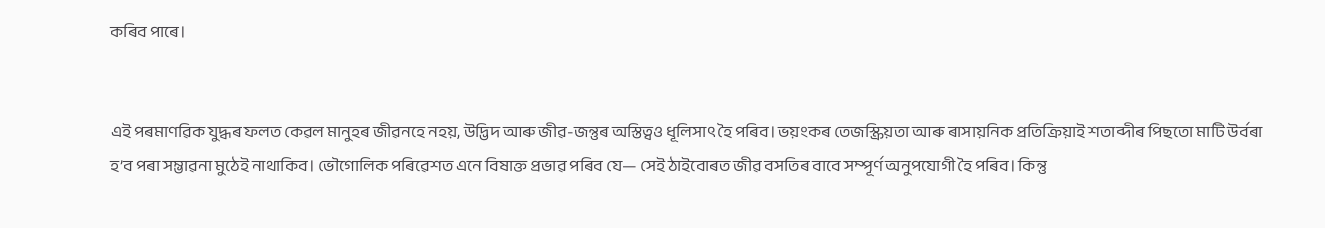কৰিব পাৰে।


এই পৰমাণৱিক যুদ্ধৰ ফলত কেৱল মানুহৰ জীৱনহে নহয়, উদ্ভিদ আৰু জীৱ-জন্তুৰ অস্তিত্বও ধূলিসাৎ হৈ পৰিব। ভয়ংকৰ তেজস্ক্ৰিয়তা আৰু ৰাসায়নিক প্ৰতিক্ৰিয়াই শতাব্দীৰ পিছতো মাটি উৰ্বৰা হ’ব পৰা সম্ভাৱনা মুঠেই নাথাকিব। ভৌগোলিক পৰিৱেশত এনে বিষাক্ত প্ৰভাৱ পৰিব যে— সেই ঠাইবোৰত জীৱ বসতিৰ বাবে সম্পূৰ্ণ অনুপযোগী হৈ পৰিব। কিন্তু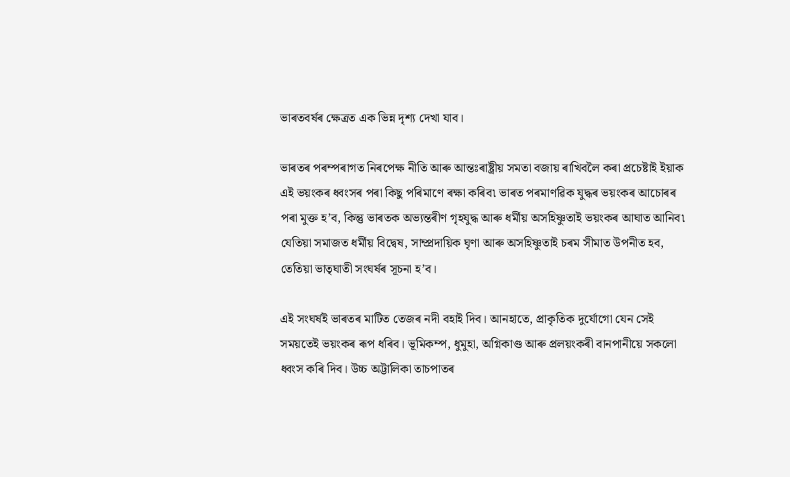ভাৰতবৰ্ষৰ ক্ষেত্ৰত এক ভিন্ন দৃশ্য দেখা যাব।

ভাৰতৰ পৰম্পৰাগত নিৰপেক্ষ নীতি আৰু আন্তঃৰাষ্ট্ৰীয় সমতা বজায় ৰাখিবলৈ কৰা প্ৰচেষ্টাই ইয়াক এই ভয়ংকৰ ধ্বংসৰ পৰা কিছু পৰিমাণে ৰক্ষা কৰিব৷ ভাৰত পৰমাণৱিক যুদ্ধৰ ভয়ংকৰ আচোৰৰ পৰা মুক্ত হ’ব, কিন্তু ভাৰতক অভ্যন্তৰীণ গৃহযুদ্ধ আৰু ধৰ্মীয় অসহিষ্ণুতাই ভয়ংকৰ আঘাত আনিব৷ যেতিয়া সমাজত ধৰ্মীয় বিদ্বেষ, সাম্প্ৰদায়িক ঘৃণা আৰু অসহিষ্ণুতাই চৰম সীমাত উপনীত হব, তেতিয়া ভাতৃঘাতী সংঘৰ্ষৰ সূচনা হ’ব।

এই সংঘৰ্ষই ভাৰতৰ মাটিত তেজৰ নদী বহাই দিব। আনহাতে, প্ৰাকৃতিক দুৰ্যোগো যেন সেই সময়তেই ভয়ংকৰ ৰূপ ধৰিব। ভূমিকম্প, ধুমুহা, অগ্নিকাণ্ড আৰু প্ৰলয়ংকৰী বানপানীয়ে সকলো ধ্বংস কৰি দিব। উচ্চ অট্টালিকা তাচপাতৰ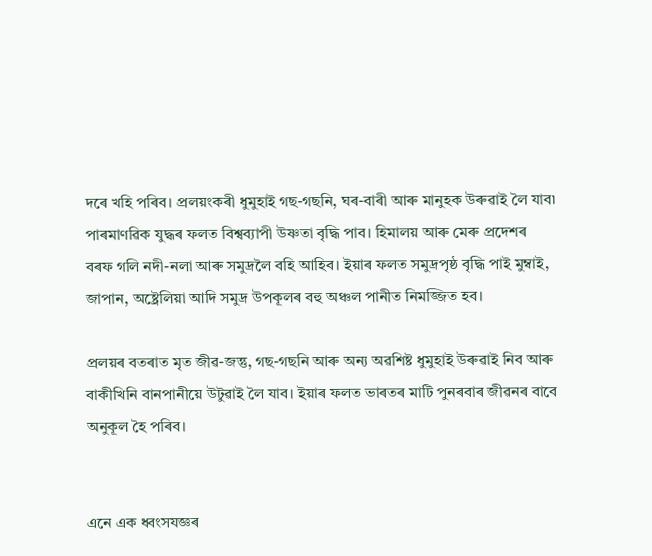দৰে খহি পৰিব। প্ৰলয়ংকৰী ধুমুহাই গছ-গছনি, ঘৰ-বাৰী আৰু মানুহক উৰুৱাই লৈ যাব৷ পাৰমাণৱিক যুদ্ধৰ ফলত বিশ্বব্যাপী উষ্ণতা বৃদ্ধি পাব। হিমালয় আৰু মেৰু প্ৰদেশৰ বৰফ গলি নদী-নলা আৰু সমুদ্ৰলৈ বহি আহিব। ইয়াৰ ফলত সমুদ্ৰপৃষ্ঠ বৃদ্ধি পাই মুম্বাই, জাপান, অষ্ট্ৰেলিয়া আদি সমুদ্ৰ উপকূলৰ বহু অঞ্চল পানীত নিমজ্জিত হব।

প্ৰলয়ৰ বতৰাত মৃত জীৱ-জন্তু, গছ-গছনি আৰু অন্য অৱশিষ্ট ধুমুহাই উৰুৱাই নিব আৰু বাকীখিনি বানপানীয়ে উটুৱাই লৈ যাব। ইয়াৰ ফলত ভাৰতৰ মাটি পুনৰবাৰ জীৱনৰ বাবে অনুকূল হৈ পৰিব।


এনে এক ধ্বংসযজ্ঞৰ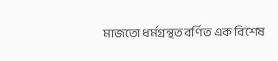মাজতো ধৰ্মগ্ৰন্থত বৰ্ণিত এক বিশেষ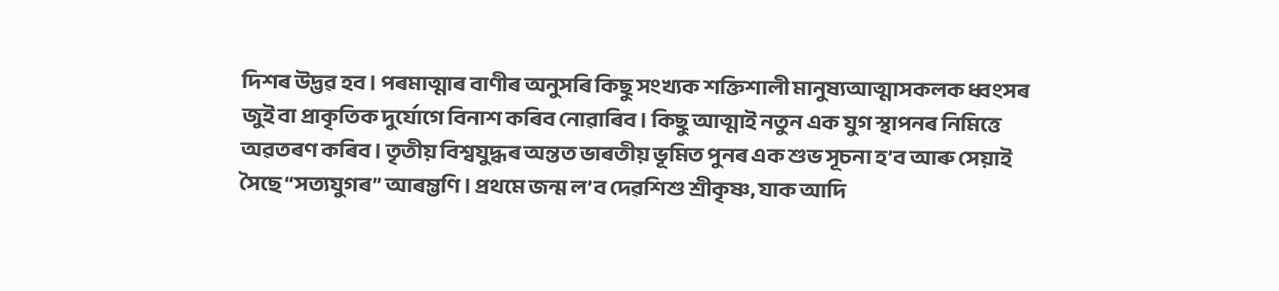দিশৰ উদ্ভৱ হব। পৰমাত্মাৰ বাণীৰ অনুসৰি কিছু সংখ্যক শক্তিশালী মানুষ্যআত্মাসকলক ধ্বংসৰ জুই বা প্ৰাকৃতিক দুৰ্যোগে বিনাশ কৰিব নোৱাৰিব। কিছু আত্মাই নতুন এক যুগ স্থাপনৰ নিমিত্তে অৱতৰণ কৰিব। তৃতীয় বিশ্বযুদ্ধৰ অন্তত ভাৰতীয় ভূমিত পুনৰ এক শুভ সূচনা হ’ব আৰু সেয়াই সৈছে “সত্যযুগৰ” আৰম্ভণি। প্ৰথমে জন্ম ল’ব দেৱশিশু শ্ৰীকৃষ্ণ, যাক আদি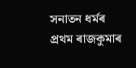সনাতন ধৰ্মৰ প্ৰথম ৰাজকুমাৰ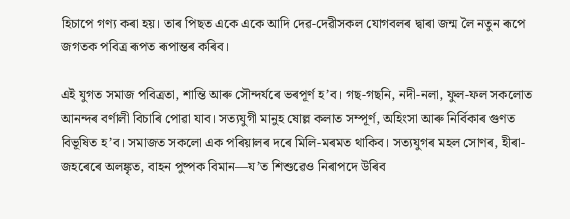হিচাপে গণ্য কৰা হয়। তাৰ পিছত একে একে আদি দেৱ-দেৱীসকল যোগবলৰ দ্বাৰা জন্ম লৈ নতুন ৰূপে জগতক পবিত্ৰ ৰূপত ৰূপান্তৰ কৰিব।

এই যুগত সমাজ পবিত্ৰতা, শান্তি আৰু সৌন্দর্যৰে ভৰপূৰ্ণ হ’ব। গছ-গছনি, নদী-নলা, ফুল-ফল সকলোত আনন্দৰ বৰ্ণালী বিচাৰি পোৱা যাব। সত্যযুগী মানুহ ষোল্ল কলাত সম্পূৰ্ণ, অহিংসা আৰু নিৰ্বিকাৰ গুণত বিভূষিত হ’ব। সমাজত সকলো এক পৰিয়ালৰ দৰে মিলি-মৰমত থাকিব। সত্যযুগৰ মহল সোণৰ, হীৰা-জহৰেৰে অলঙ্কৃত, বাহন পুষ্পক বিমান—য’ত শিশুৱেও নিৰাপদে উৰিব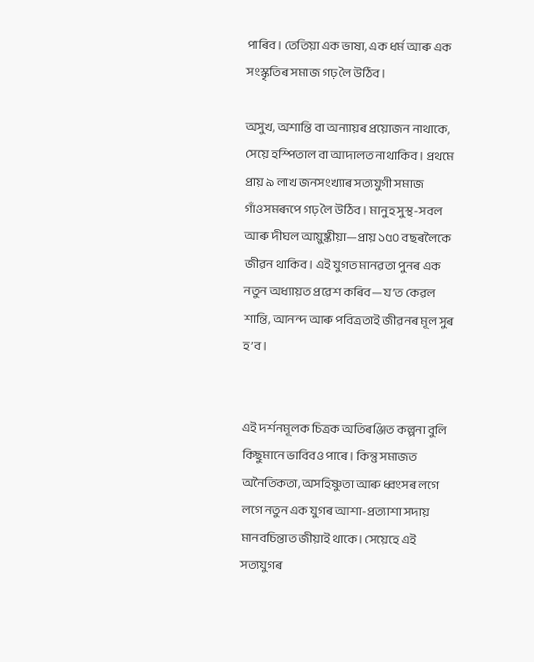পাৰিব। তেতিয়া এক ভাষা, এক ধৰ্ম আৰু এক সংস্কৃতিৰ সমাজ গঢ় লৈ উঠিব।

অসুখ, অশান্তি বা অন্যায়ৰ প্ৰয়োজন নাথাকে, সেয়ে হস্পিতাল বা আদালত নাথাকিব। প্ৰথমে প্ৰায় ৯ লাখ জনসংখ্যাৰ সত্যযুগী সমাজ গাঁওসমৰূপে গঢ় লৈ উঠিব। মানুহ সুস্থ-সবল আৰু দীঘল আয়ুষ্কীয়া—প্ৰায় ১৫০ বছৰলৈকে জীৱন থাকিব। এই যুগত মানৱতা পুনৰ এক নতুন অধ্যায়ত প্ৰৱেশ কৰিব—য’ত কেৱল শান্তি, আনন্দ আৰু পবিত্ৰতাই জীৱনৰ মূল সুৰ হ’ব।


এই দৰ্শনমূলক চিত্ৰক অতিৰঞ্জিত কল্পনা বুলি কিছুমানে ভাবিবও পাৰে। কিন্তু সমাজত অনৈতিকতা, অসহিষ্ণুতা আৰু ধ্বংসৰ লগে লগে নতুন এক যুগৰ আশা-প্ৰত্যাশা সদায় মানবচিন্তাত জীয়াই থাকে। সেয়েহে এই সত্যযুগৰ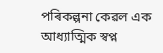পৰিকল্পনা কেৱল এক আধ্যাত্মিক স্বপ্ন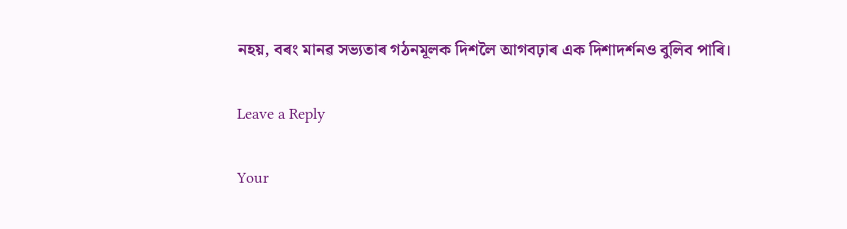নহয়, বৰং মানৱ সভ্যতাৰ গঠনমূলক দিশলৈ আগবঢ়াৰ এক দিশাদৰ্শনও বুলিব পাৰি।

Leave a Reply

Your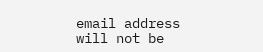email address will not be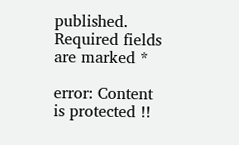published. Required fields are marked *

error: Content is protected !!